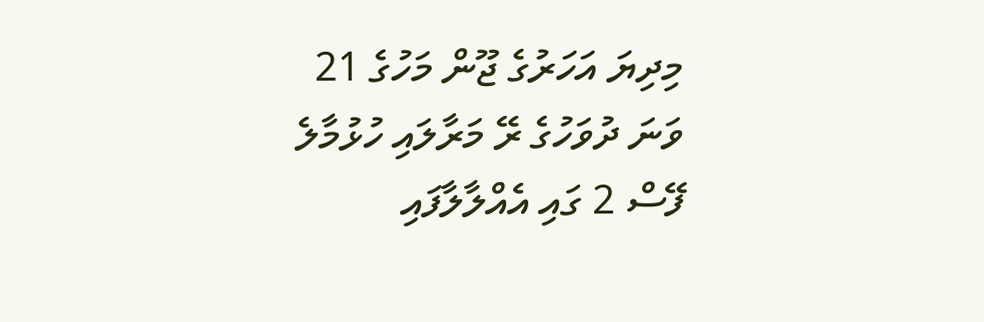މިދިޔަ އަހަރުގެ ޖޫން މަހުގެ 21 ވަނަ ދުވަހުގެ ރޭ މަރާލައި ހުޅުމާލެ ފޭސް 2 ގައި އެއްލާލާފައި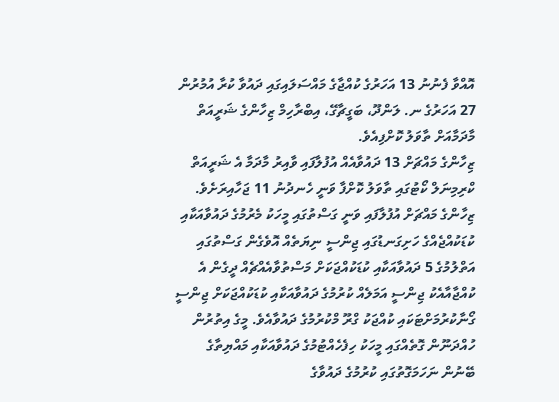އޮއްވާ ފެނުނު 13 އަހަރުގެ ކުއްޖާގެ މައްސަލައިގައި ދައުވާ ކުރާ އުމުރުން 27 އަހަރުގެ ނ. ލަންދޫ، ބަގީޗާގޭ، އިބްރާހިމް ޒިހާންގެ ޝަރީއަތް މާދަމާއަށް ތާވަލު ކޮށްފިއެވެ.
ޒިހާންގެ މައްޗަށް 13 ދައުވާއެއް އުފުލާފައި ވާއިރު މާދަމާ އެ ޝަރީއަތް ކްރިމިނަލް ކޯޓުގައި ތާވަލު ކޮށްފާ ވަނީ ހެނދުނު 11 ޖަހާއިރަށެވެ.
ޒިހާންގެ މައްޗަށް އުފުލާފައި ވަނީ ގަސްތުގައި މީހަކު މެރުމުގެ ދައުވާއަކާއި ކުޑަކުއްޖެއްގެ ހަށިގަނޑުގައި ޖިންސީ ނިޔަތެއް އޮވެގެން ގަސްތުގައި އަތްލުމުގެ 5 ދައުވާއަކާއި ކުޑަކުއްޖަކަށް މަސްތުވާއެއްޗެއް ދީގެން އެ ކުއްޖާއާއެކު ޖިންސީ އަމަލެއް ކުރުމުގެ ދައުވާއަކާއި ކުޑަކުއްޖަކަށް ޖިންސީ ގޯނާކުރުމަށްޓަކައި ކުއްޖަކު ގްރޫ މްކުރުމުގެ ދައުވާއެވެ. މީގެ އިތުރުން ހުއްދަނޫން ގޮތެއްގައި މީހަކު ހިފެހެއްޓުމުގެ ދައުވާއަކާއި މައްޔިތާގެ ބޭނުން ނަހަމަގޮތުގައި ކުރުމުގެ ދައުވާގެ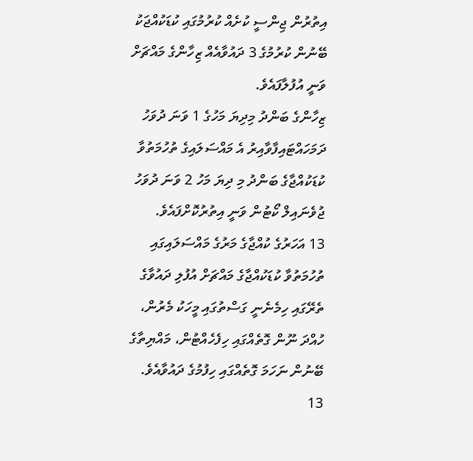އިތުރުން ޖިންސީ ކުށެއް ކުރުމުގައި ކުޑަކުއްޖަކު ބޭނުން ކުރުމުގެ 3 ދައުވާއެއް ޒިހާންގެ މައްޗަށް ވަނީ އުފުލާފައެވެ.
ޒިހާންގެ ބަންދު މިދިޔަ މަހުގެ 1 ވަނަ ދުވަހު ދަމަހައްޓައިފާވާއިރު އެ މައްސަލައިގެ ތުހުމަތުވާ ކުޑަކުއްޖާގެ ބަންދު މި ދިޔަ މަހު 2 ވަނަ ދުވަހު ޖުވެނައިލް ކޯޓުން ވަނީ އިތުރުކޮށްފައެވެ.
13 އަހަރުގެ ކުއްޖާގެ މަރުގެ މައްސަލައިގައި ތުހުމަތުވާ ކުޑަކުއްޖާގެ މައްޗަށް އުފުލި ދައުވާގެ ތެރޭގައި ހިމެނެނީ ގަސްތުގައި މީހަކު މެރުން، ހުއްދަ ނޫން ގޮތެއްގައި ހިފެހެއްޓުން، މައްޔިތާގެ ބޭނުން ނަހަމަ ގޮތެއްގައި ހިފުމުގެ ދައުވާއެވެ.
13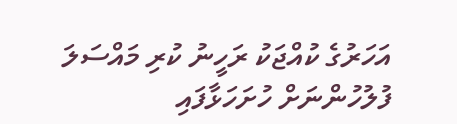އަހަރުގެ ކުއްޖަކު ރަހީނު ކުރި މައްސަލަ ފުލުހުންނަށް ހުށަހަޅާފައި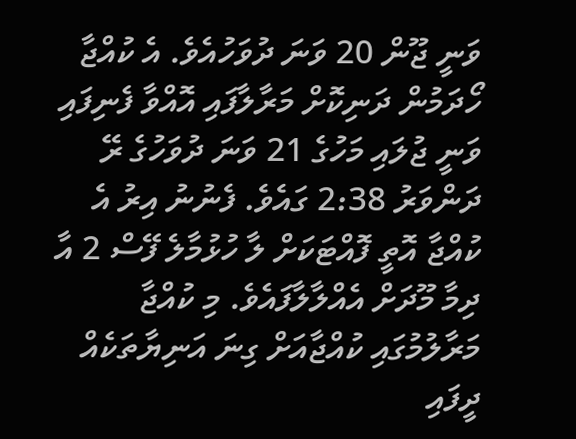ވަނީ ޖޫން 20 ވަނަ ދުވަހުއެވެ. އެ ކުއްޖާ ހޯދަމުން ދަނިކޮށް މަރާލާފައި އޮއްވާ ފެނިފައި ވަނީ ޖުލައި މަހުގެ 21 ވަނަ ދުވަހުގެ ރޭ ދަންވަރު 2:38 ގައެވެ. ފެނުނު އިރު އެ ކުއްޖާ އޮތީ ފޮއްޓަކަށް ލާ ހުޅުމާލެ ފޭސް 2 އާ ދިމާ މޫދަށް އެއްލާލާފައެވެ. މި ކުއްޖާ މަރާލުމުގައި ކުއްޖާއަށް ގިނަ އަނިޔާތަކެއް ދީފައި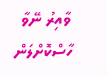ވާއިރު ނޭވާ ހާސްކޮށްލަން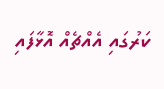ކަރުގައި އެއްޗެއް އޮޅާފައި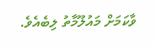ވާކަމަށް މައުލޫމާތު ލިބެއެވެ.